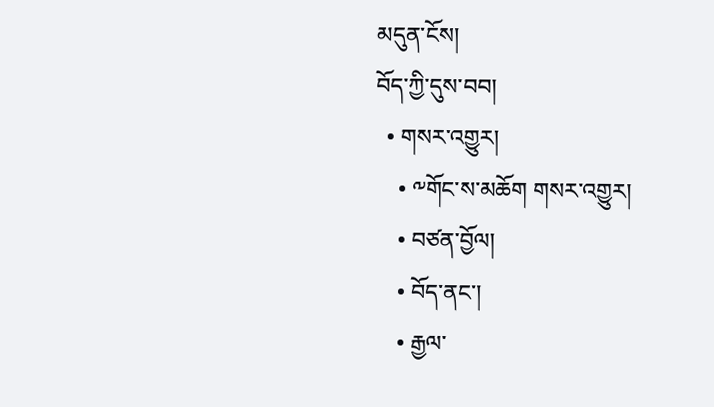མདུན་ངོས།
བོད་ཀྱི་དུས་བབ།
  • གསར་འགྱུར།
    • ༸གོང་ས་མཆོག གསར་འགྱུར།
    • བཙན་བྱོལ།
    • བོད་ནང་།
    • རྒྱལ་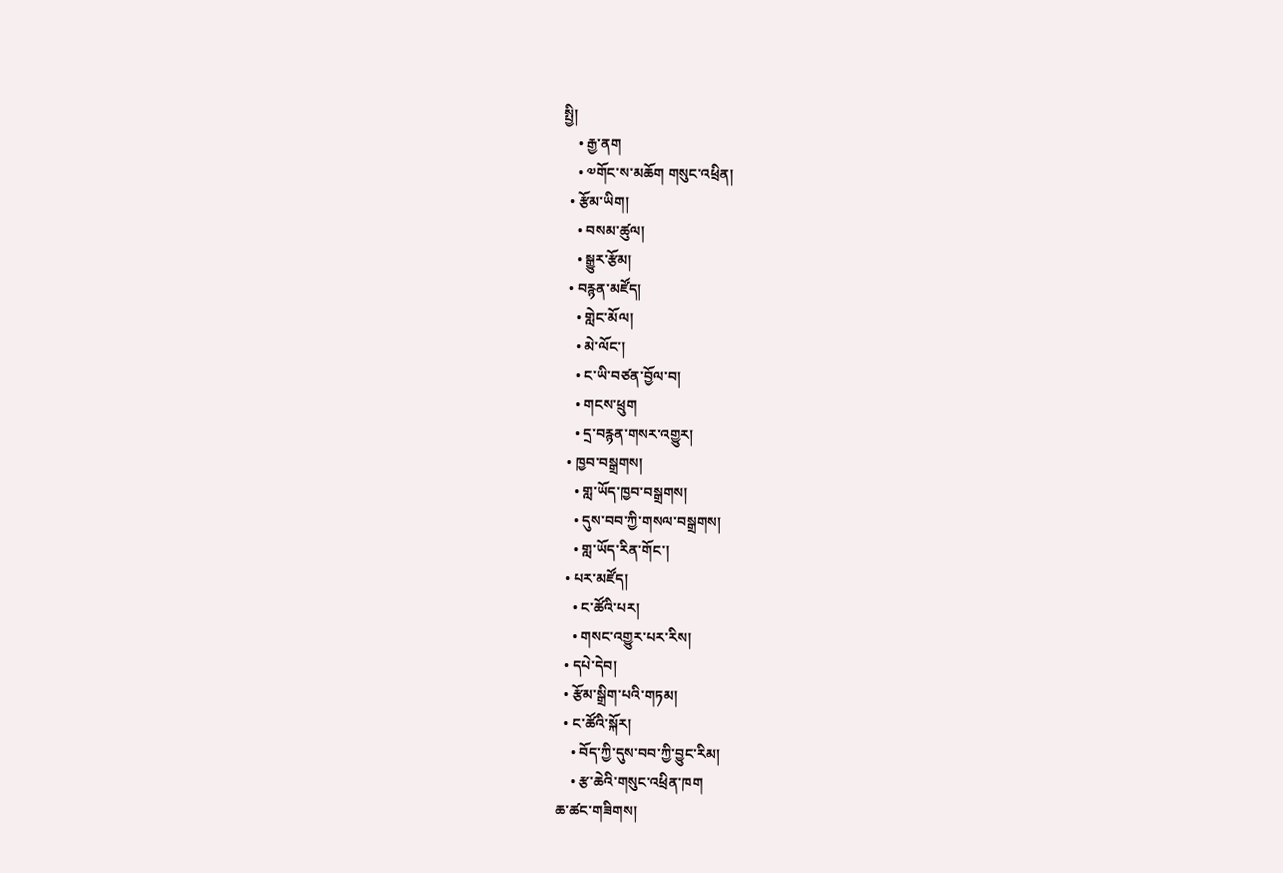སྤྱི།
    • རྒྱ་ནག
    • ༧གོང་ས་མཆོག གསུང་འཕྲིན།
  • རྩོམ་ཡིག།
    • བསམ་ཚུལ།
    • སྒྱུར་རྩོམ།
  • བརྙན་མཛོད།
    • གླེང་མོལ།
    • མེ་ལོང་།
    • ང་ཡི་བཙན་བྱོལ་བ།
    • གངས་ཕྲུག
    • དྲ་བརྙན་གསར་འགྱུར།
  • ཁྱབ་བསྒྲགས།
    • གླ་ཡོད་ཁྱབ་བསྒྲགས།
    • དུས་བབ་ཀྱི་གསལ་བསྒྲགས།
    • གླ་ཡོད་རིན་གོང་།
  • པར་མཛོད།
    • ང་ཚོའི་པར།
    • གསང་འགྱུར་པར་རིས།
  • དཔེ་དེབ།
  • རྩོམ་སྒྲིག་པའི་གཏམ།
  • ང་ཚོའི་སྐོར།
    • བོད་ཀྱི་དུས་བབ་ཀྱི་བྱུང་རིམ།
    • རྩ་ཆེའི་གསུང་འཕྲིན་ཁག
ཆ་ཚང་གཟིགས།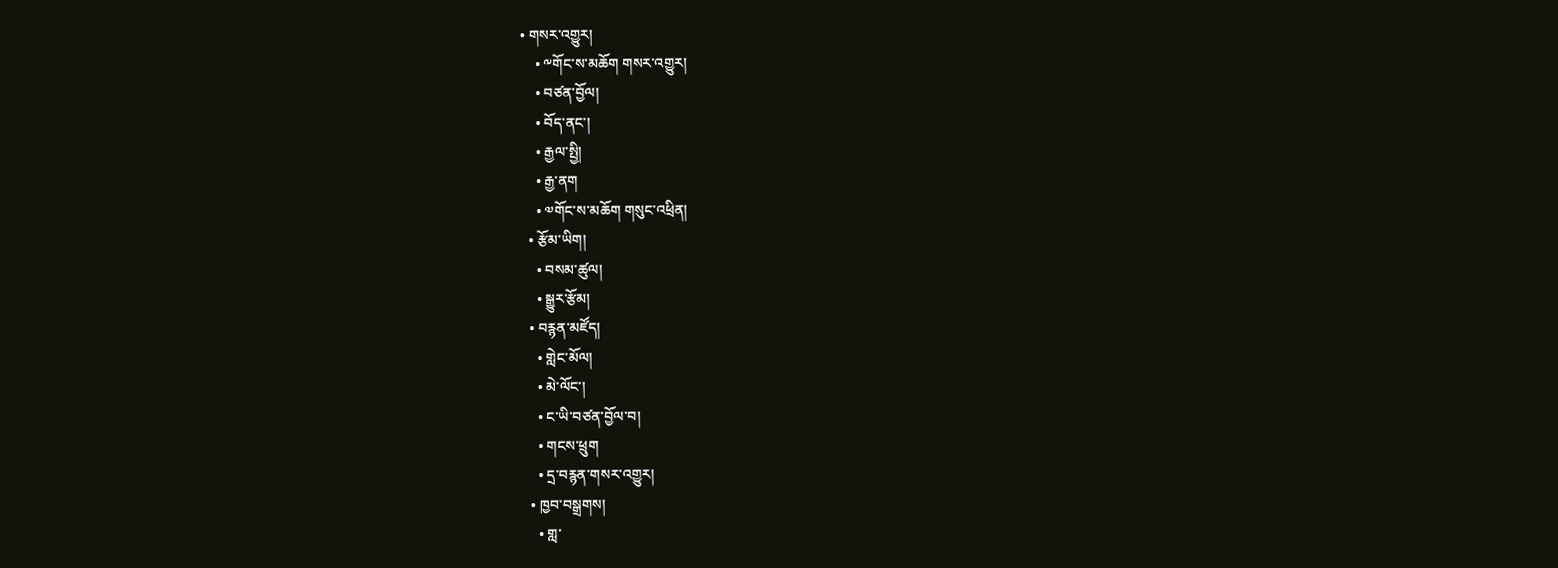• གསར་འགྱུར།
    • ༸གོང་ས་མཆོག གསར་འགྱུར།
    • བཙན་བྱོལ།
    • བོད་ནང་།
    • རྒྱལ་སྤྱི།
    • རྒྱ་ནག
    • ༧གོང་ས་མཆོག གསུང་འཕྲིན།
  • རྩོམ་ཡིག།
    • བསམ་ཚུལ།
    • སྒྱུར་རྩོམ།
  • བརྙན་མཛོད།
    • གླེང་མོལ།
    • མེ་ལོང་།
    • ང་ཡི་བཙན་བྱོལ་བ།
    • གངས་ཕྲུག
    • དྲ་བརྙན་གསར་འགྱུར།
  • ཁྱབ་བསྒྲགས།
    • གླ་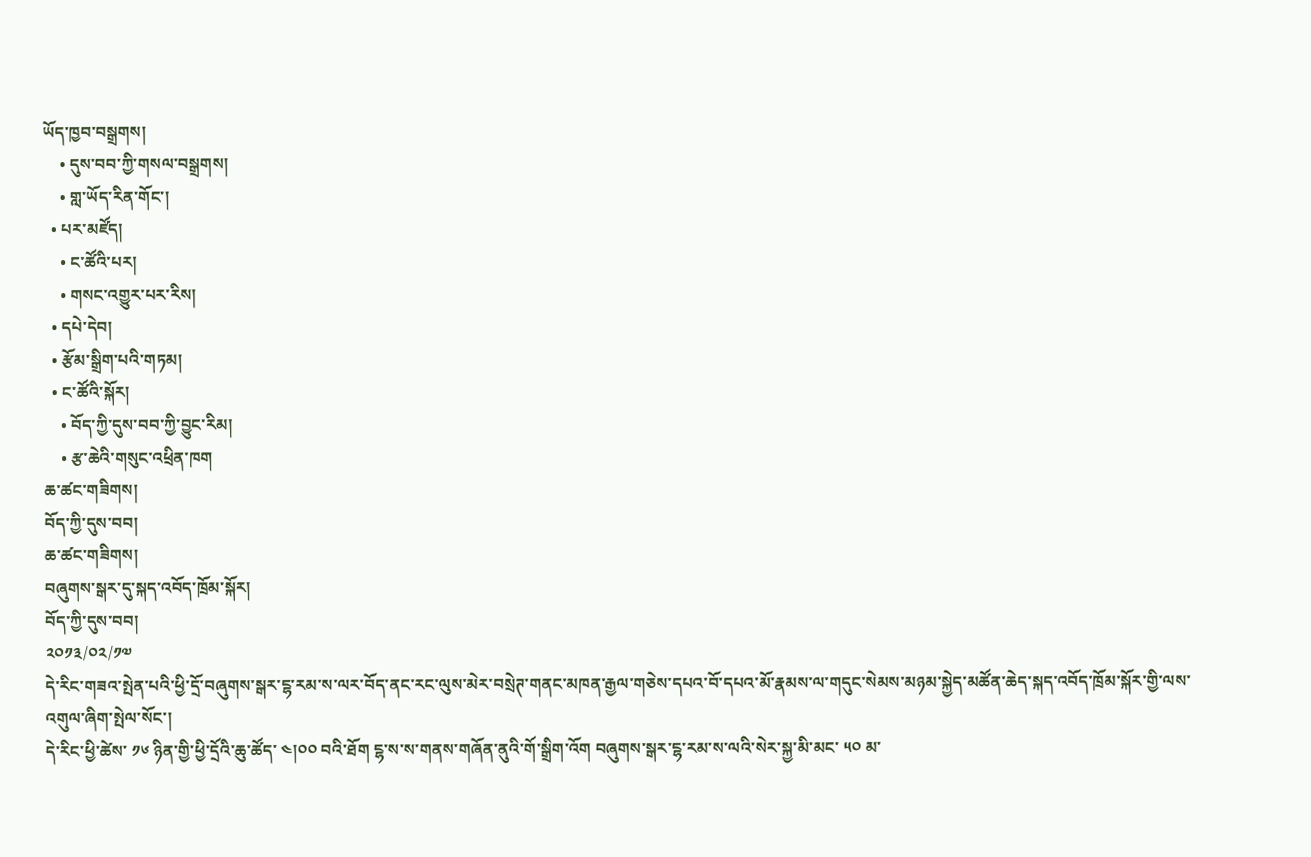ཡོད་ཁྱབ་བསྒྲགས།
    • དུས་བབ་ཀྱི་གསལ་བསྒྲགས།
    • གླ་ཡོད་རིན་གོང་།
  • པར་མཛོད།
    • ང་ཚོའི་པར།
    • གསང་འགྱུར་པར་རིས།
  • དཔེ་དེབ།
  • རྩོམ་སྒྲིག་པའི་གཏམ།
  • ང་ཚོའི་སྐོར།
    • བོད་ཀྱི་དུས་བབ་ཀྱི་བྱུང་རིམ།
    • རྩ་ཆེའི་གསུང་འཕྲིན་ཁག
ཆ་ཚང་གཟིགས།
བོད་ཀྱི་དུས་བབ།
ཆ་ཚང་གཟིགས།
བཞུགས་སྒར་དུ་སྐད་འབོད་ཁྲོམ་སྐོར།
བོད་ཀྱི་དུས་བབ།
༢༠༡༣/༠༢/༡༧
དེ་རིང་གཟའ་སྤེན་པའི་ཕྱི་དྲོ་བཞུགས་སྒར་ངྷ་རམ་ས་ལར་བོད་ནང་རང་ལུས་མེར་བསྲེཊ་གནང་མཁན་རྒྱལ་གཅེས་དཔའ་བོ་དཔའ་མོ་རྣམས་ལ་གདུང་སེམས་མཉམ་སྐྱེད་མཚོན་ཆེད་སྐད་འབོད་ཁྲོམ་སྐོར་གྱི་ལས་འགུལ་ཞིག་སྤེལ་སོང་།
དེ་རིང་ཕྱི་ཚེས་ ༡༦ ཉིན་གྱི་ཕྱི་དྲོའི་ཆུ་ཚོད་ ༤།༠༠ བའི་ཐོག ངྷ་ས་ས་གནས་གཞོན་ནུའི་གོ་སྒྲིག་འོག བཞུགས་སྒར་ངྷ་རམ་ས་ལའི་སེར་སྐྱ་མི་མང་ ༥༠ མ་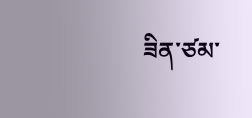ཟིན་ཙམ་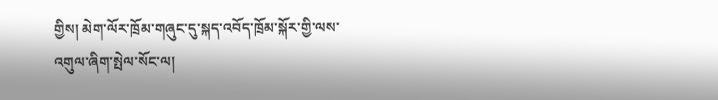གྱིས། མེག་ལོར་ཁྲོམ་གཞུང་དུ་སྐད་འབོད་ཁྲོམ་སྐོར་གྱི་ལས་འགུལ་ཞིག་སྤེལ་སོང་ལ།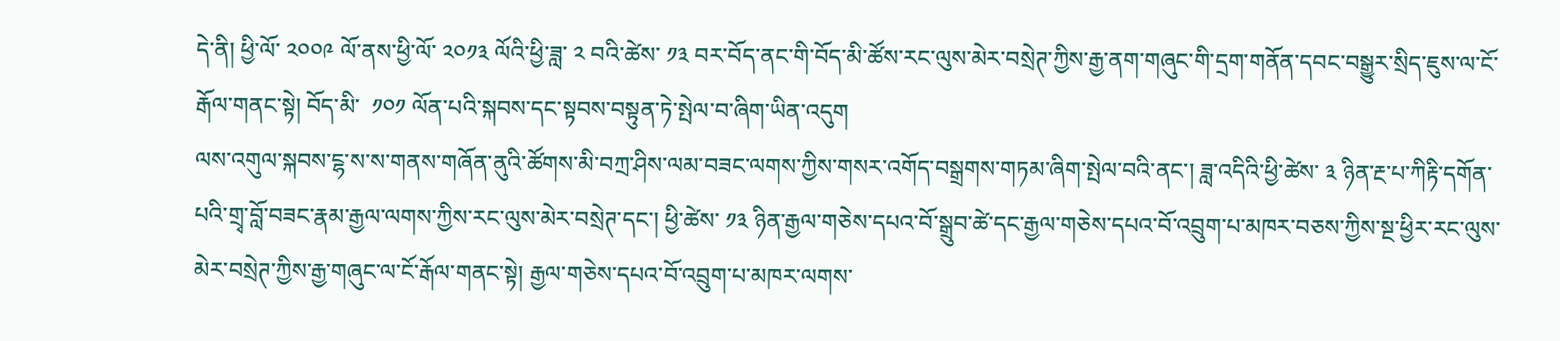དེ་ནི། ཕྱི་ལོ་ ༢༠༠༩ ལོ་ནས་ཕྱི་ལོ་ ༢༠༡༣ ལོའི་ཕྱི་ཟླ་ ༢ བའི་ཚེས་ ༡༣ བར་བོད་ནང་གི་བོད་མི་ཚོས་རང་ལུས་མེར་བསྲེཊ་ཀྱིས་རྒྱ་ནག་གཞུང་གི་དྲག་གནོན་དབང་བསྒྱུར་སྲིད་ཇུས་ལ་ངོ་རྒོལ་གནང་སྟེ། བོད་མི་  ༡༠༡ ལོན་པའི་སྐབས་དང་སྟབས་བསྟུན་ཏེ་སྤེལ་བ་ཞིག་ཡིན་འདུག
ལས་འགུལ་སྐབས་ངྷ་ས་ས་གནས་གཞོན་ནུའི་ཚོགས་མི་བཀྲ་ཤིས་ལམ་བཟང་ལགས་ཀྱིས་གསར་འགོད་བསྒྲགས་གཏམ་ཞིག་སྤེལ་བའི་ནང་། ཟླ་འདིའི་ཕྱི་ཚེས་ ༣ ཉིན་རྔ་པ་ཀིརྟི་དགོན་པའི་གྲྭ་བློ་བཟང་རྣམ་རྒྱལ་ལགས་ཀྱིས་རང་ལུས་མེར་བསྲེཊ་དང་། ཕྱི་ཚེས་ ༡༣ ཉིན་རྒྱལ་གཅེས་དཔའ་བོ་སྒྲུབ་ཚེ་དང་རྒྱལ་གཅེས་དཔའ་བོ་འབྲུག་པ་མཁར་བཅས་ཀྱིས་སྔ་ཕྱིར་རང་ལུས་མེར་བསྲེཊ་ཀྱིས་རྒྱ་གཞུང་ལ་ངོ་རྒོལ་གནང་སྟེ། རྒྱལ་གཅེས་དཔའ་བོ་འབྲུག་པ་མཁར་ལགས་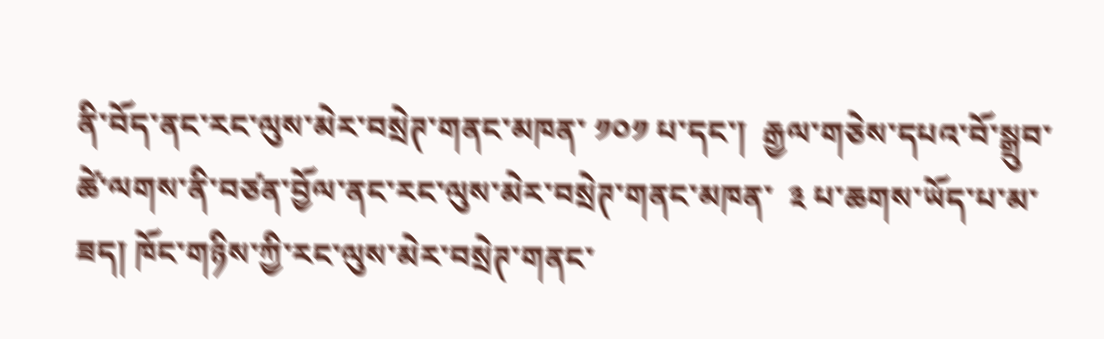ནི་བོད་ནང་རང་ལུས་མེར་བསྲེཊ་གནང་མཁན་ ༡༠༡ པ་དང་།  རྒྱལ་གཅེས་དཔའ་བོ་སྒྲུབ་ཚེ་ལགས་ནི་བཙན་བྱོལ་ནང་རང་ལུས་མེར་བསྲེཊ་གནང་མཁན་  ༣ པ་ཆགས་ཡོད་པ་མ་ཟད། ཁོང་གཉིས་ཀྱི་རང་ལུས་མེར་བསྲེཊ་གནང་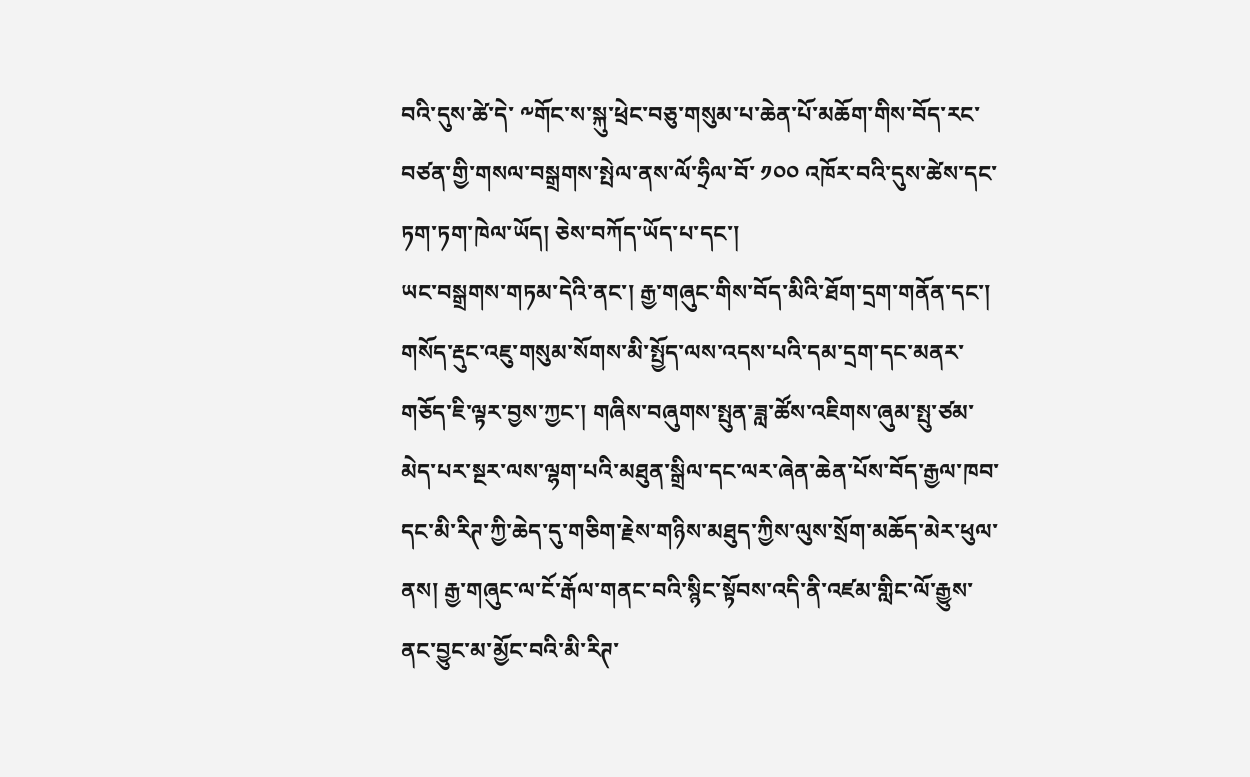བའི་དུས་ཚེ་དེ་ ༸གོང་ས་སྐུ་ཕྲེང་བཅུ་གསུམ་པ་ཆེན་པོ་མཆོག་གིས་བོད་རང་བཙན་གྱི་གསལ་བསྒྲགས་སྤེལ་ནས་ལོ་ཧྲིལ་བོ་ ༡༠༠ འཁོར་བའི་དུས་ཚེས་དང་ཏག་ཏག་ཁེལ་ཡོད། ཅེས་བཀོད་ཡོད་པ་དང་།
ཡང་བསྒྲགས་གཏམ་དེའི་ནང་། རྒྱ་གཞུང་གིས་བོད་མིའི་ཐོག་དྲག་གནོན་དང་། གསོད་རྡུང་འཇུ་གསུམ་སོགས་མི་སྤྱོད་ལས་འདས་པའི་དམ་དྲག་དང་མནར་གཅོད་ཇི་ལྟར་བྱས་ཀྱང་། གཞིས་བཞུགས་སྤུན་ཟླ་ཚོས་འཇིགས་ཞུམ་སྤུ་ཙམ་མེད་པར་སྔར་ལས་ལྷག་པའི་མཐུན་སྒྲིལ་དང་ལར་ཞེན་ཆེན་པོས་བོད་རྒྱལ་ཁབ་དང་མི་རིཊ་ཀྱི་ཆེད་དུ་གཅིག་རྗེས་གཉིས་མཐུད་ཀྱིས་ལུས་སྲོག་མཆོད་མེར་ཕུལ་ནས། རྒྱ་གཞུང་ལ་ངོ་རྒོལ་གནང་བའི་སྙིང་སྟོབས་འདི་ནི་འཛམ་གླིང་ལོ་རྒྱུས་ནང་བྱུང་མ་མྱོང་བའི་མི་རིཊ་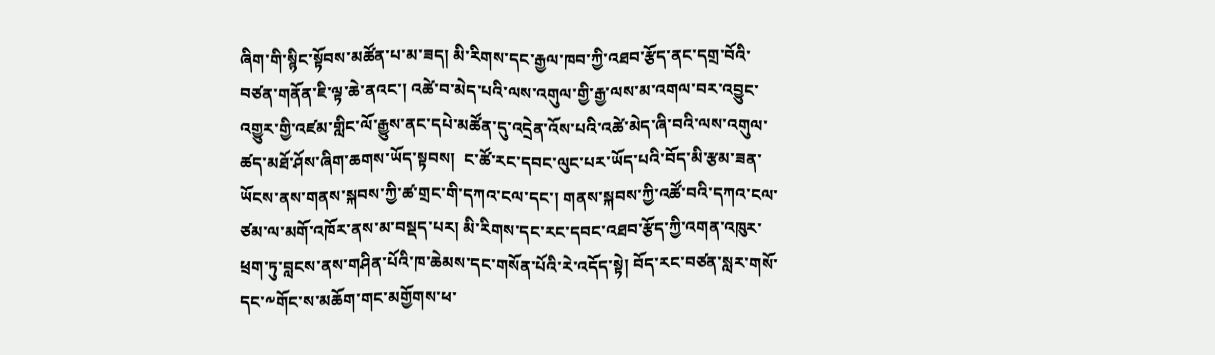ཞིག་གི་སྙིང་སྟོབས་མཚོན་པ་མ་ཟད། མི་རིགས་དང་རྒྱལ་ཁབ་ཀྱི་འཐབ་རྩོད་ནང་དགྲ་བོའི་བཙན་གནོན་ཇི་ལྟ་ཆེ་ནའང་། འཚེ་བ་མེད་པའི་ལས་འགུལ་གྱི་རྒྱ་ལས་མ་འགལ་བར་འབྱུང་འགྱུར་གྱི་འཛམ་གླིང་ལོ་རྒྱུས་ནང་དཔེ་མཚོན་དུ་འདྲེན་འོས་པའི་འཚེ་མེད་ཞི་བའི་ལས་འགུལ་ཚད་མཐོ་ཤོས་ཞིག་ཆགས་ཡོད་སྟབས།  ང་ཚོ་རང་དབང་ལུང་པར་ཡོད་པའི་བོད་མི་རྩམ་ཟན་ཡོངས་ནས་གནས་སྐབས་ཀྱི་ཚ་གྲང་གི་དཀའ་ངལ་དང་། གནས་སྐབས་ཀྱི་འཚོ་བའི་དཀའ་ངལ་ཙམ་ལ་མགོ་འཁོར་ནས་མ་བསྡད་པར། མི་རིགས་དང་རང་དབང་འཐབ་རྩོད་ཀྱི་འགན་འཁུར་ཕྲག་ཏུ་བླངས་ནས་གཤིན་པོའི་ཁ་ཆེམས་དང་གསོན་པོའི་རེ་འདོད་སྟེ། བོད་རང་བཙན་སླར་གསོ་དང་༸གོང་ས་མཆོག་གང་མགྱོགས་ཕ་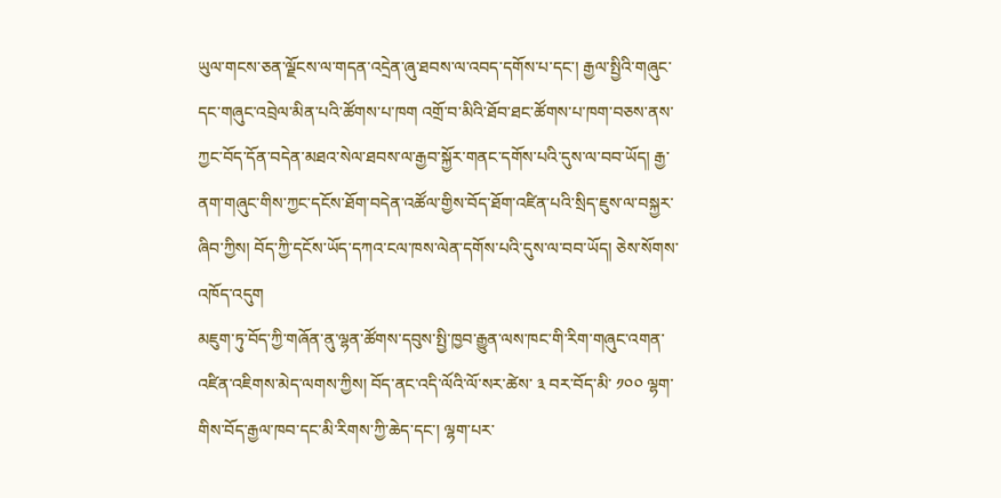ཡུལ་གངས་ཅན་ལྗོངས་ལ་གདན་འདྲེན་ཞུ་ཐབས་ལ་འབད་དགོས་པ་དང་། རྒྱལ་སྤྱིའི་གཞུང་དང་གཞུང་འབྲེལ་མིན་པའི་ཚོགས་པ་ཁག འགྲོ་བ་མིའི་ཐོབ་ཐང་ཚོགས་པ་ཁག་བཅས་ནས་ཀྱང་བོད་དོན་བདེན་མཐའ་སེལ་ཐབས་ལ་རྒྱབ་སྐྱོར་གནང་དགོས་པའི་དུས་ལ་བབ་ཡོད། རྒྱ་ནག་གཞུང་གིས་ཀྱང་དངོས་ཐོག་བདེན་འཚོལ་གྱིས་བོད་ཐོག་འཛིན་པའི་སྲིད་ཇུས་ལ་བསྐྱར་ཞིབ་ཀྱིས། བོད་ཀྱི་དངོས་ཡོད་དཀའ་ངལ་ཁས་ལེན་དགོས་པའི་དུས་ལ་བབ་ཡོད། ཅེས་སོགས་འཁོད་འདུག
མཇུག་ཏུ་བོད་ཀྱི་གཞོན་ནུ་ལྷན་ཚོགས་དབུས་སྤྱི་ཁྱབ་རྒྱུན་ལས་ཁང་གི་རིག་གཞུང་འགན་འཛིན་འཇིགས་མེད་ལགས་ཀྱིས། བོད་ནང་འདི་ལོའི་ལོ་སར་ཚེས་ ༣ བར་བོད་མི་ ༡༠༠ ལྷག་གིས་བོད་རྒྱལ་ཁབ་དང་མི་རིགས་ཀྱི་ཆེད་དང་། ལྷག་པར་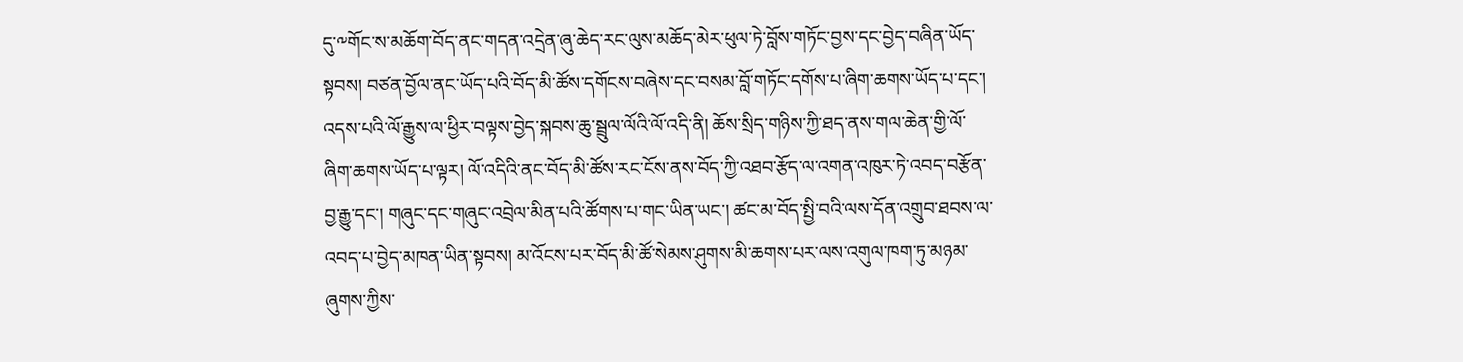དུ་༸གོང་ས་མཆོག་བོད་ནང་གདན་འདྲེན་ཞུ་ཆེད་རང་ལུས་མཆོད་མེར་ཕུལ་ཏེ་བློས་གཏོང་བྱས་དང་བྱེད་བཞིན་ཡོད་སྟབས། བཙན་བྱོལ་ནང་ཡོད་པའི་བོད་མི་ཚོས་དགོངས་བཞེས་དང་བསམ་བློ་གཏོང་དགོས་པ་ཞིག་ཆགས་ཡོད་པ་དང་། འདས་པའི་ལོ་རྒྱུས་ལ་ཕྱིར་བལྟས་བྱེད་སྐབས་ཆུ་སྦྲུལ་ལོའི་ལོ་འདི་ནི། ཆོས་སྲིད་གཉིས་ཀྱི་ཐད་ནས་གལ་ཆེན་གྱི་ལོ་ཞིག་ཆགས་ཡོད་པ་ལྟར། ལོ་འདིའི་ནང་བོད་མི་ཚོས་རང་ངོས་ནས་བོད་ཀྱི་འཐབ་རྩོད་ལ་འགན་འཁུར་ཏེ་འབད་བརྩོན་བྱ་རྒྱུ་དང་། གཞུང་དང་གཞུང་འབྲེལ་མིན་པའི་ཚོགས་པ་གང་ཡིན་ཡང་། ཚང་མ་བོད་སྤྱི་བའི་ལས་དོན་འགྲུབ་ཐབས་ལ་འབད་པ་བྱེད་མཁན་ཡིན་སྟབས། མ་འོངས་པར་བོད་མི་ཚོ་སེམས་ཤུགས་མི་ཆགས་པར་ལས་འགུལ་ཁག་ཏུ་མཉམ་ཞུགས་ཀྱིས་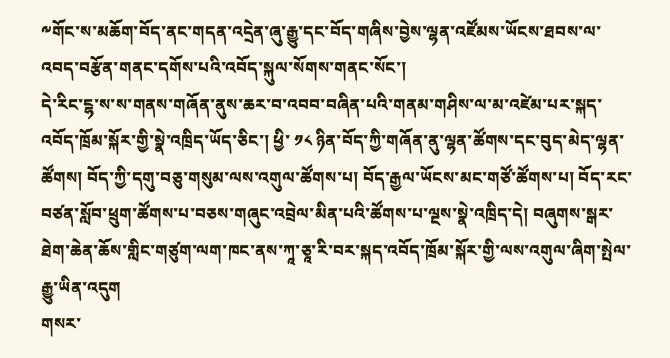༸གོང་ས་མཆོག་བོད་ནང་གདན་འདྲེན་ཞུ་རྒྱུ་དང་བོད་གཞིས་བྱེས་ལྷན་འཛོམས་ཡོངས་ཐབས་ལ་འབད་བརྩོན་གནང་དགོས་པའི་འབོད་སྐུལ་སོགས་གནང་སོང་།
དེ་རིང་ངྷ་ས་ས་གནས་གཞོན་ནུས་ཆར་བ་འབབ་བཞིན་པའི་གནམ་གཤིས་ལ་མ་འཛེམ་པར་སྐད་འབོད་ཁྲོམ་སྐོར་གྱི་སྣེ་འཁྲིད་ཡོད་ཅིང་། ཕྱི་ ༡༨ ཉིན་བོད་ཀྱི་གཞོན་ནུ་ལྷན་ཚོགས་དང་བུད་མེད་ལྷན་ཚོགས། བོད་ཀྱི་དགུ་བཅུ་གསུམ་ལས་འགུལ་ཚོགས་པ། བོད་རྒྱལ་ཡོངས་མང་གཙོ་ཚོགས་པ། བོད་རང་བཙན་སློབ་ཕྲུག་ཚོགས་པ་བཅས་གཞུང་འབྲེལ་མིན་པའི་ཚོགས་པ་ལྔས་སྣེ་འཁྲིད་དེ། བཞུགས་སྒར་ཐེག་ཆེན་ཆོས་གླིང་གཙུག་ལག་ཁང་ནས་ཀཱ་ཅཱ་རི་བར་སྐད་འབོད་ཁྲོམ་སྐོར་གྱི་ལས་འགུལ་ཞིག་སྤེལ་རྒྱུ་ཡིན་འདུག
གསར་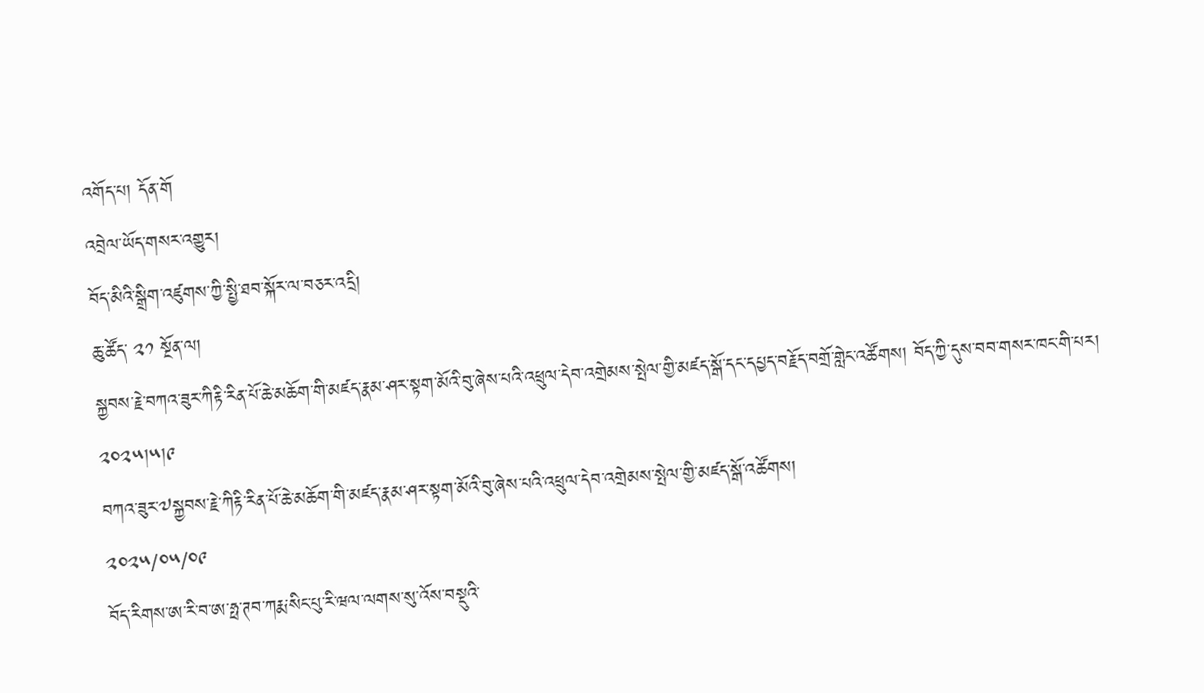འགོད་པ། དོན་གོ
འབྲེལ་ཡོད་གསར་འགྱུར།
བོད་མིའི་སྒྲིག་འཛུགས་ཀྱི་སྤྱི་ཐབ་སྐོར་ལ་བཅར་འདྲི།
ཆུ་ཚོད་ ༢༡ སྔོན་ལ།
སྐྱབས་རྗེ་བཀའ་ཟུར་ཀིརྟི་རིན་པོ་ཆེ་མཆོག་གི་མཛད་རྣམ་ཤར་སྟག་མོའི་བུ་ཞེས་པའི་འཕྲུལ་དེབ་འགྲེམས་སྤེལ་གྱི་མཛད་སྒོ་དང་དཔྱད་བརྗོད་བགྲོ་གླེང་འཚོགས། བོད་ཀྱི་དུས་བབ་གསར་ཁང་གི་པར། ༢༠༢༥།༥།༩
བཀའ་ཟུར་༧སྐྱབས་རྗེ་ཀིརྟི་རིན་པོ་ཆེ་མཆོག་གི་མཛད་རྣམ་ཤར་སྟག་མོའི་བུ་ཞེས་པའི་འཕྲུལ་དེབ་འགྲེམས་སྤེལ་གྱི་མཛད་སྒོ་འཚོགས།
༢༠༢༥/༠༥/༠༩
བོད་རིགས་ཨ་རི་བ་ཨ་ཧྥ་ཊབ་ཀརྨ་སིང་པུ་རི་ཝལ་ལགས་སུ་འོས་བསྡུའི་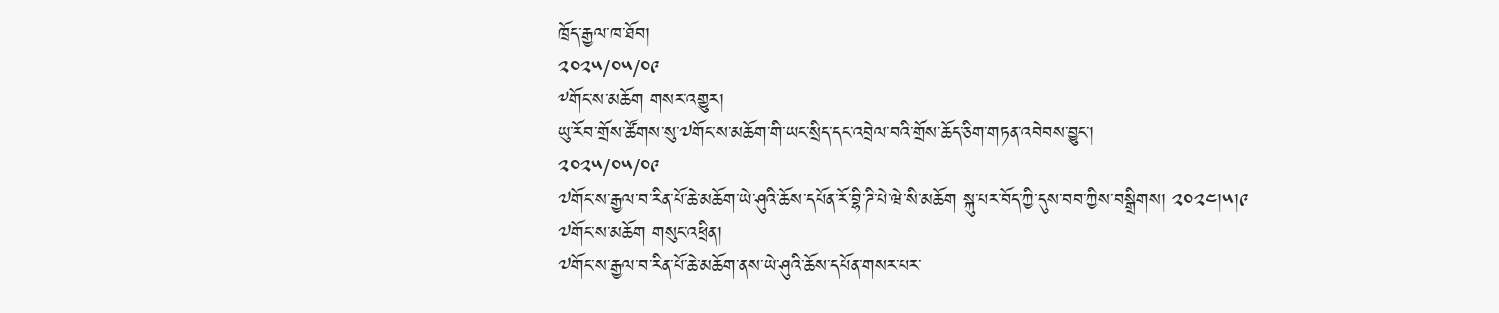ཁྲོད་རྒྱལ་ཁ་ཐོབ།
༢༠༢༥/༠༥/༠༩
༸གོང་ས་མཆོག གསར་འགྱུར།
ཡུ་རོབ་གྲོས་ཚོགས་སུ་༧གོང་ས་མཆོག་གི་ཡང་སྲིད་དང་འབྲེལ་བའི་གྲོས་ཆོད་ཅིག་གཏན་འབེབས་བྱུང་།
༢༠༢༥/༠༥/༠༩
༧གོང་ས་རྒྱལ་བ་རིན་པོ་ཆེ་མཆོག་ཡེ་ཤུའི་ཆོས་དཔོན་རོ་བྷི་ཌི་པེ་ཝེ་སི་མཆོག སྐུ་པར་བོད་ཀྱི་དུས་བབ་ཀྱིས་བསྒྲིགས། ༢༠༢༤།༥།༩
༧གོང་ས་མཆོག གསུང་འཕྲིན།
༧གོང་ས་རྒྱལ་བ་རིན་པོ་ཆེ་མཆོག་ནས་ཡེ་ཤུའི་ཆོས་དཔོན་གསར་པར་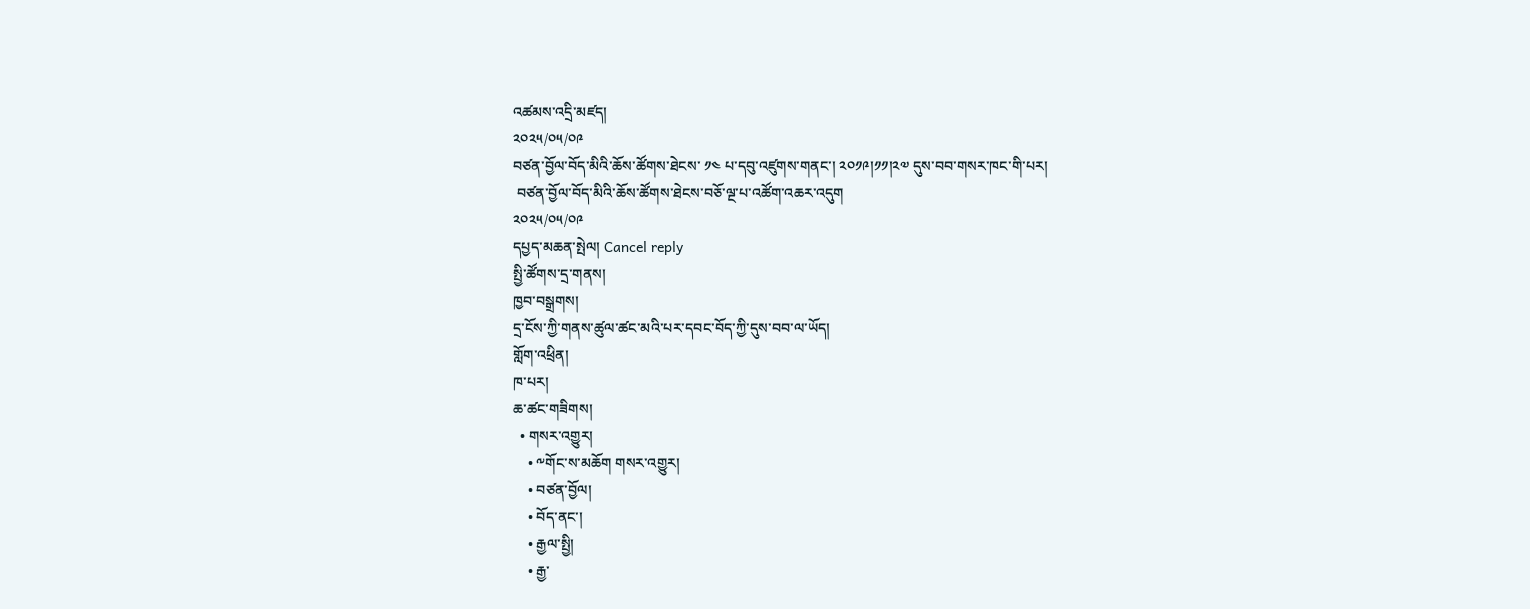འཚམས་འདྲི་མཛད།
༢༠༢༥/༠༥/༠༩
བཙན་བྱོལ་བོད་མིའི་ཆོས་ཚོགས་ཐེངས་ ༡༤ པ་དབུ་འཛུགས་གནང་། ༢༠༡༩།༡༡།༢༧ དུས་བབ་གསར་ཁང་གི་པར།
 བཙན་བྱོལ་བོད་མིའི་ཆོས་ཚོགས་ཐེངས་བཅོ་ལྔ་པ་འཚོག་འཆར་འདུག
༢༠༢༥/༠༥/༠༩
དཔྱད་མཆན་སྤེལ། Cancel reply
སྤྱི་ཚོགས་དྲ་གནས།
ཁྱབ་བསྒྲགས།
དྲ་ངོས་ཀྱི་གནས་ཚུལ་ཚང་མའི་པར་དབང་བོད་ཀྱི་དུས་བབ་ལ་ཡོད།
གློག་འཕྲིན།
ཁ་པར།
ཆ་ཚང་གཟིགས།
  • གསར་འགྱུར།
    • ༸གོང་ས་མཆོག གསར་འགྱུར།
    • བཙན་བྱོལ།
    • བོད་ནང་།
    • རྒྱལ་སྤྱི།
    • རྒྱ་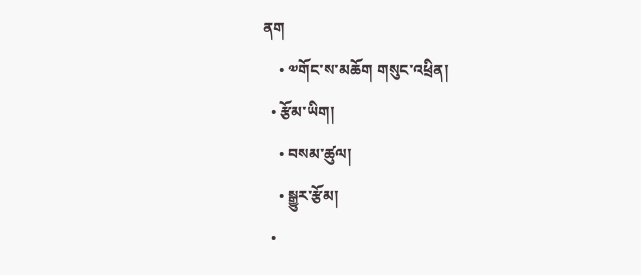ནག
    • ༧གོང་ས་མཆོག གསུང་འཕྲིན།
  • རྩོམ་ཡིག།
    • བསམ་ཚུལ།
    • སྒྱུར་རྩོམ།
  •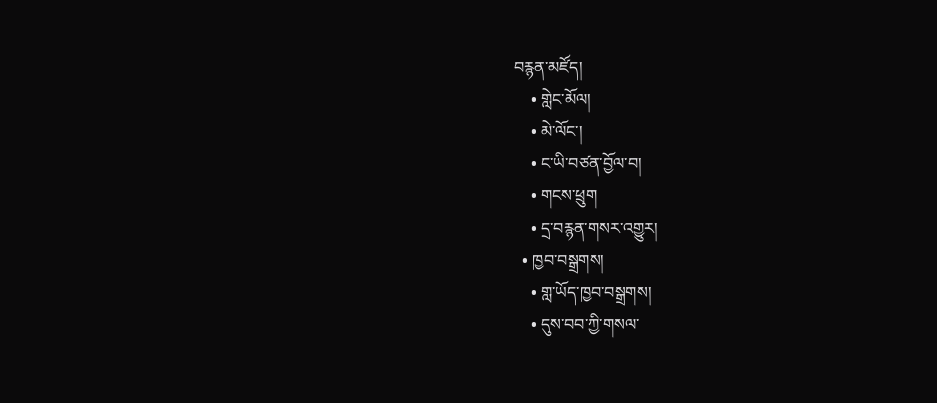བརྙན་མཛོད།
    • གླེང་མོལ།
    • མེ་ལོང་།
    • ང་ཡི་བཙན་བྱོལ་བ།
    • གངས་ཕྲུག
    • དྲ་བརྙན་གསར་འགྱུར།
  • ཁྱབ་བསྒྲགས།
    • གླ་ཡོད་ཁྱབ་བསྒྲགས།
    • དུས་བབ་ཀྱི་གསལ་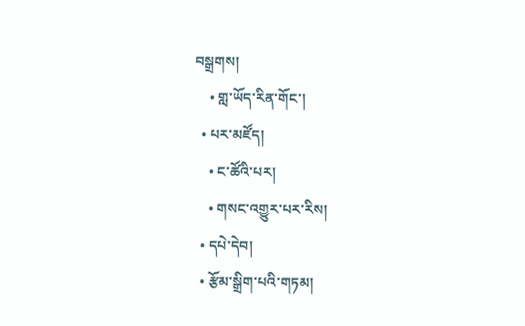བསྒྲགས།
    • གླ་ཡོད་རིན་གོང་།
  • པར་མཛོད།
    • ང་ཚོའི་པར།
    • གསང་འགྱུར་པར་རིས།
  • དཔེ་དེབ།
  • རྩོམ་སྒྲིག་པའི་གཏམ།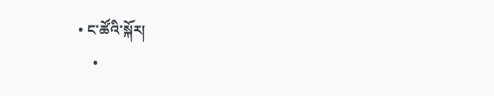• ང་ཚོའི་སྐོར།
    •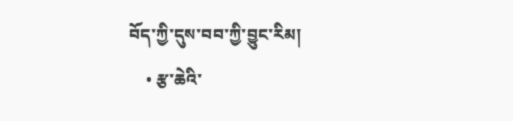བོད་ཀྱི་དུས་བབ་ཀྱི་བྱུང་རིམ།
    • རྩ་ཆེའི་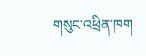གསུང་འཕྲིན་ཁག